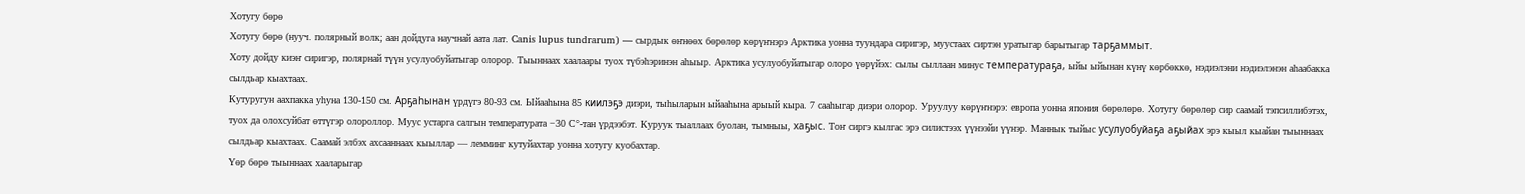Хотугу бөрө
Хотугу бөрө (нууч. полярный волк; аан дойдуга научнай аата лат. Canis lupus tundrarum) — сырдык өҥнөөх бөрөлөр көрүҥнэрэ Арктика уонна туундара сиригэр, муустаах сиртэн уратыгар барытыгар тарҕаммыт.
Хоту дойду киэҥ сиригэр, полярнай түүн усулуобуйатыгар олорор. Тыыннаах хаалаары туох түбэһэринэн аһыыр. Арктика усулуобуйатыгар олоро үөрүйэх: сылы сыллаан минус температураҕа, ыйы ыйынан күнү көрбөккө, нэдиэлэни нэдиэлэнэн аһаабакка сылдьар кыахтаах.
Кутуругун аахпакка уһуна 130-150 см. Арҕаһынан үрдүгэ 80-93 см. Ыйааһына 85 киилэҕэ диэри, тыһыларын ыйааһына арыый кыра. 7 сааһыгар диэри олорор. Уруулуу көрүҥнэрэ: европа уонна япония бөрөлөрө. Хотугу бөрөлөр сир саамай тэпсиллибэтэх, туох да олохсуйбат өттүгэр олороллор. Муус устарга салгын температурата −30 С°-тан үрдээбэт. Куруук тыаллаах буолан, тымныы, хаҕыс. Тоҥ сиргэ кылгас эрэ силистээх үүнээйи үүнэр. Маннык тыйыс усулуобуйаҕа аҕыйах эрэ кыыл кыайан тыыннаах сылдьар кыахтаах. Саамай элбэх ахсааннаах кыыллар — лемминг кутуйахтар уонна хотугу куобахтар.
Үөр бөрө тыыннаах хааларыгар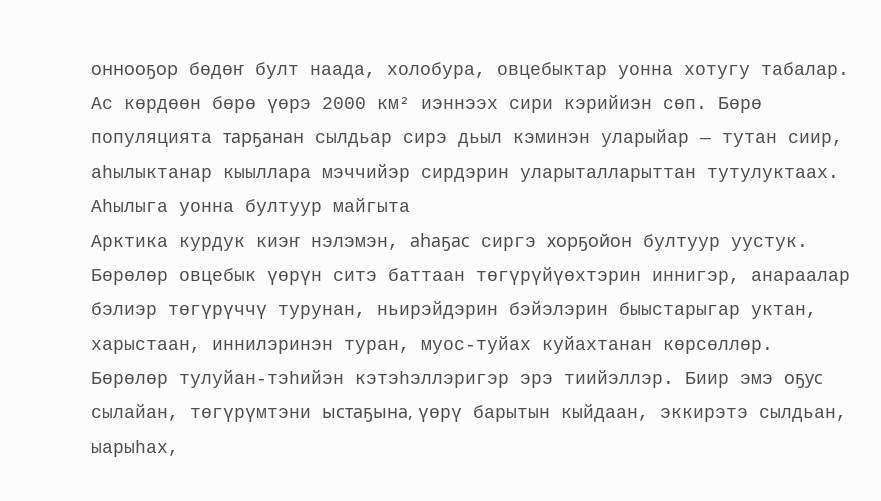оннооҕор бөдөҥ булт наада, холобура, овцебыктар уонна хотугу табалар. Ас көрдөөн бөрө үөрэ 2000 км² иэннээх сири кэрийиэн сөп. Бөрө популяцията тарҕанан сылдьар сирэ дьыл кэминэн уларыйар — тутан сиир, аһылыктанар кыыллара мэччийэр сирдэрин уларыталларыттан тутулуктаах.
Аһылыга уонна бултуур майгыта
Арктика курдук киэҥ нэлэмэн, аһаҕас сиргэ хорҕойон бултуур уустук. Бөрөлөр овцебык үөрүн ситэ баттаан төгүрүйүөхтэрин иннигэр, анараалар бэлиэр төгүрүччү турунан, ньирэйдэрин бэйэлэрин быыстарыгар уктан, харыстаан, иннилэринэн туран, муос-туйах куйахтанан көрсөллөр. Бөрөлөр тулуйан-тэһийэн кэтэһэллэригэр эрэ тиийэллэр. Биир эмэ оҕус сылайан, төгүрүмтэни ыстаҕына, үөрү барытын кыйдаан, эккирэтэ сылдьан, ыарыһах,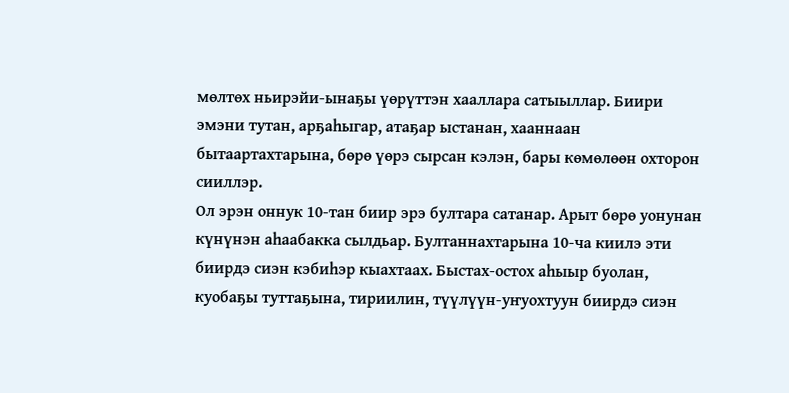мөлтөх ньирэйи-ынаҕы үөрүттэн хааллара сатыыллар. Биири эмэни тутан, арҕаһыгар, атаҕар ыстанан, хааннаан бытаартахтарына, бөрө үөрэ сырсан кэлэн, бары көмөлөөн охторон сииллэр.
Ол эрэн оннук 10-тан биир эрэ бултара сатанар. Арыт бөрө уонунан күнүнэн аһаабакка сылдьар. Бултаннахтарына 10-ча киилэ эти биирдэ сиэн кэбиһэр кыахтаах. Быстах-остох аһыыр буолан, куобаҕы туттаҕына, тириилин, түүлүүн-уҥуохтуун биирдэ сиэн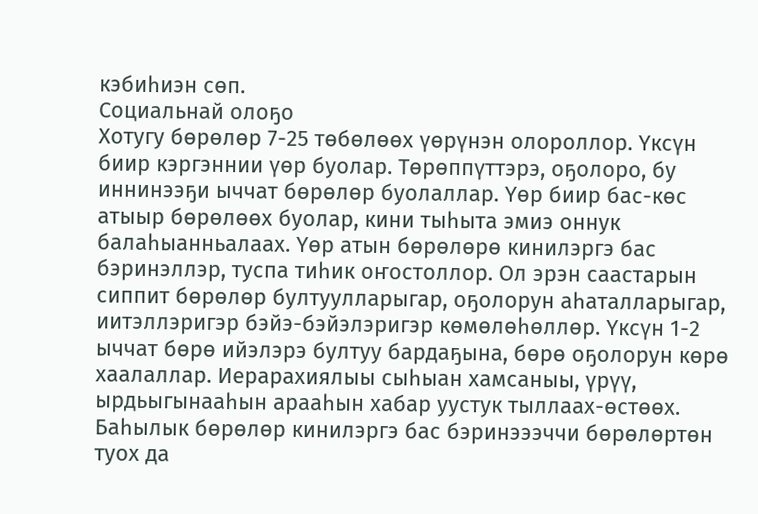кэбиһиэн сөп.
Социальнай олоҕо
Хотугу бөрөлөр 7-25 төбөлөөх үөрүнэн олороллор. Үксүн биир кэргэннии үөр буолар. Төрөппүттэрэ, оҕолоро, бу иннинээҕи ыччат бөрөлөр буолаллар. Үөр биир бас-көс атыыр бөрөлөөх буолар, кини тыһыта эмиэ оннук балаһыанньалаах. Үөр атын бөрөлөрө кинилэргэ бас бэринэллэр, туспа тиһик оҥостоллор. Ол эрэн саастарын сиппит бөрөлөр бултуулларыгар, оҕолорун аһаталларыгар, иитэллэригэр бэйэ-бэйэлэригэр көмөлөһөллөр. Үксүн 1-2 ыччат бөрө ийэлэрэ бултуу бардаҕына, бөрө оҕолорун көрө хаалаллар. Иерарахиялыы сыһыан хамсаныы, үрүү, ырдьыгынааһын арааһын хабар уустук тыллаах-өстөөх. Баһылык бөрөлөр кинилэргэ бас бэринэээччи бөрөлөртөн туох да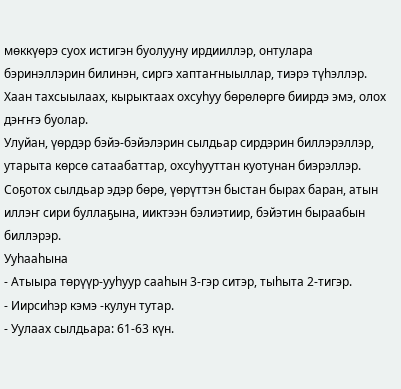мөккүөрэ суох истигэн буолууну ирдииллэр, онтулара бэринэллэрин билинэн, сиргэ хаптаҥныыллар, тиэрэ түһэллэр. Хаан тахсыылаах, кырыктаах охсуһуу бөрөлөргө биирдэ эмэ, олох дэҥҥэ буолар.
Улуйан, үөрдэр бэйэ-бэйэлэрин сылдьар сирдэрин биллэрэллэр, утарыта көрсө сатаабаттар, охсуһууттан куотунан биэрэллэр. Соҕотох сылдьар эдэр бөрө, үөрүттэн быстан бырах баран, атын иллэҥ сири буллаҕына, ииктээн бэлиэтиир, бэйэтин быраабын биллэрэр.
Ууһааһына
- Атыыра төрүүр-ууһуур сааһын 3-гэр ситэр, тыһыта 2-тигэр.
- Иирсиһэр кэмэ -кулун тутар.
- Уулаах сылдьара: 61-63 күн.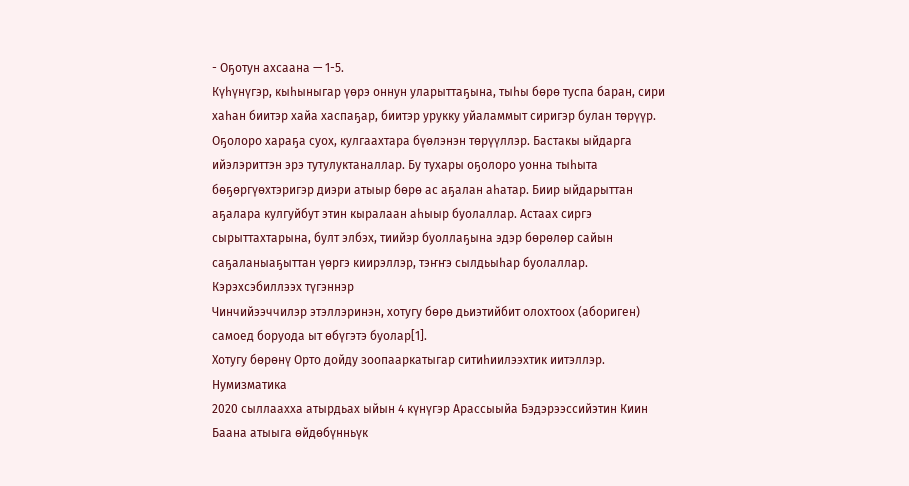- Оҕотун ахсаана — 1-5.
Күһүнүгэр, кыһыныгар үөрэ оннун уларыттаҕына, тыһы бөрө туспа баран, сири хаһан биитэр хайа хаспаҕар, биитэр урукку уйаламмыт сиригэр булан төрүүр. Оҕолоро хараҕа суох, кулгаахтара бүөлэнэн төрүүллэр. Бастакы ыйдарга ийэлэриттэн эрэ тутулуктаналлар. Бу тухары оҕолоро уонна тыһыта бөҕөргүөхтэригэр диэри атыыр бөрө ас аҕалан аһатар. Биир ыйдарыттан аҕалара кулгуйбут этин кыралаан аһыыр буолаллар. Астаах сиргэ сырыттахтарына, булт элбэх, тиийэр буоллаҕына эдэр бөрөлөр сайын саҕаланыаҕыттан үөргэ киирэллэр, тэҥҥэ сылдьыһар буолаллар.
Кэрэхсэбиллээх түгэннэр
Чинчийээччилэр этэллэринэн, хотугу бөрө дьиэтийбит олохтоох (абориген) самоед боруода ыт өбүгэтэ буолар[1].
Хотугу бөрөнү Орто дойду зоопааркатыгар ситиһиилээхтик иитэллэр.
Нумизматика
2020 сыллаахха атырдьах ыйын 4 күнүгэр Арассыыйа Бэдэрээссийэтин Киин Баана атыыга өйдөбүнньүк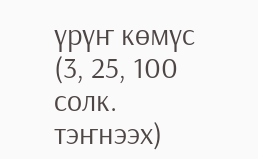үрүҥ көмүс (3, 25, 100 солк. тэҥнээх)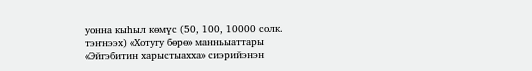уонна кыһыл көмүс (50, 100, 10000 солк. тэҥнээх) «Хотугу бөрө» манньыаттары «Эйгэбитин харыстыахха» сиэрийэнэн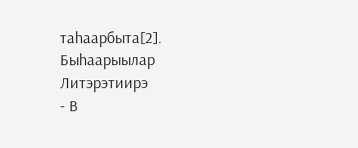таһаарбыта[2].
Быһаарыылар
Литэрэтиирэ
- В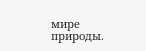мире природы.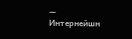— Интернейшн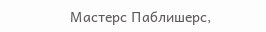Мастерс Паблишерс,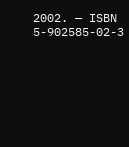2002. — ISBN 5-902585-02-3